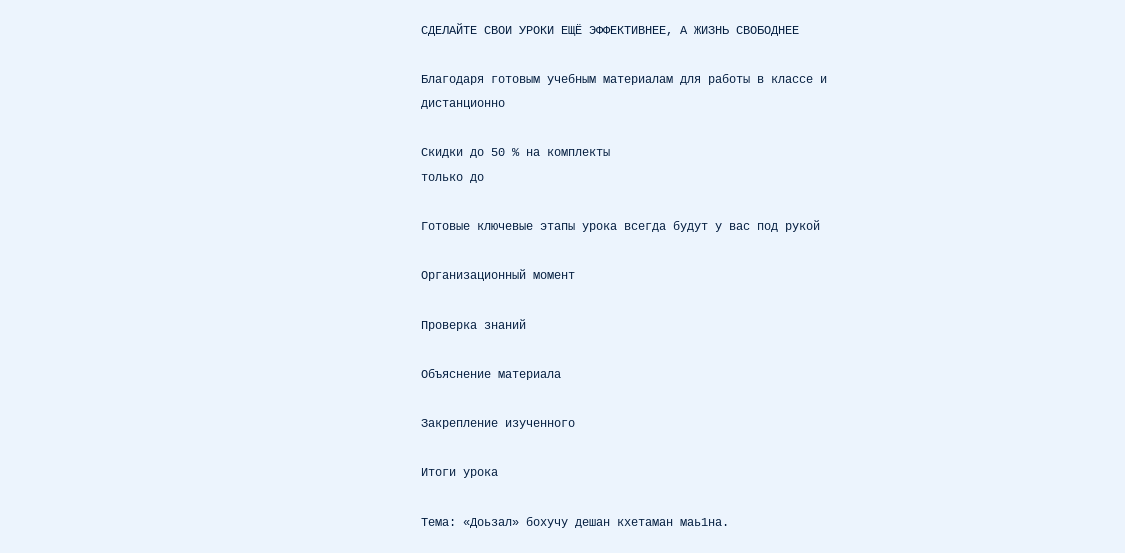СДЕЛАЙТЕ СВОИ УРОКИ ЕЩЁ ЭФФЕКТИВНЕЕ, А ЖИЗНЬ СВОБОДНЕЕ

Благодаря готовым учебным материалам для работы в классе и дистанционно

Скидки до 50 % на комплекты
только до

Готовые ключевые этапы урока всегда будут у вас под рукой

Организационный момент

Проверка знаний

Объяснение материала

Закрепление изученного

Итоги урока

Тема: «Доьзал» бохучу дешан кхетаман маь1на.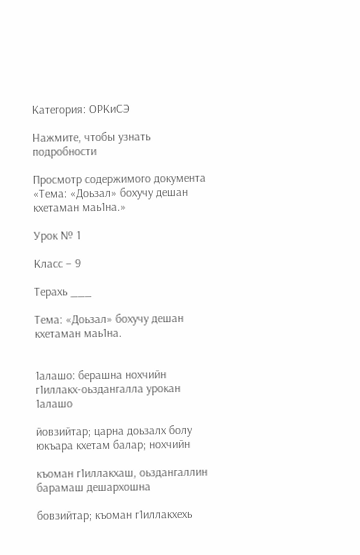Категория: ОРКиСЭ

Нажмите, чтобы узнать подробности

Просмотр содержимого документа
«Тема: «Доьзал» бохучу дешан кхетаман маь1на.»

Урок № 1

Класс – 9

Терахь ___

Тема: «Доьзал» бохучу дешан кхетаман маь1на.


1алашо: берашна нохчийн г1иллакх-оьздангалла урокан 1алашо

йовзийтар; царна доьзалх болу юкъара кхетам балар; нохчийн

къоман г1иллакхаш, оьздангаллин барамаш дешархошна

бовзийтар; къоман г1иллакхехь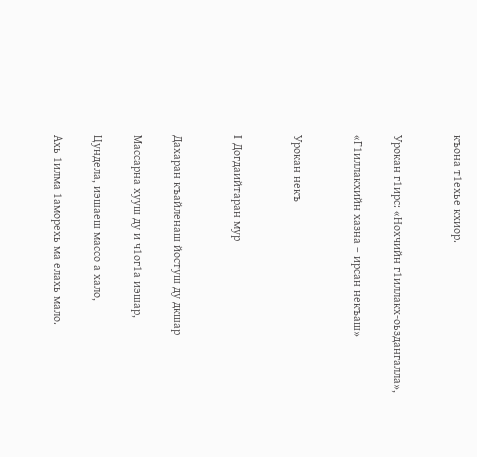къона т1ехье кхиор.


Урокан г1ирс: «Нохчийн г1иллакх-оьздангалла»,

«Г1иллакхийн хазна – ирсан некъаш»


Урокан некъ


I Догдаийтаран мур


Дахаран къайленаш йостуш ду дкшар

Массарна хууш ду и ч1ог1а иэшар,

Цундела, иэшаеш массо а хало,

Ахь 1илма 1аморехь ма елахь мало.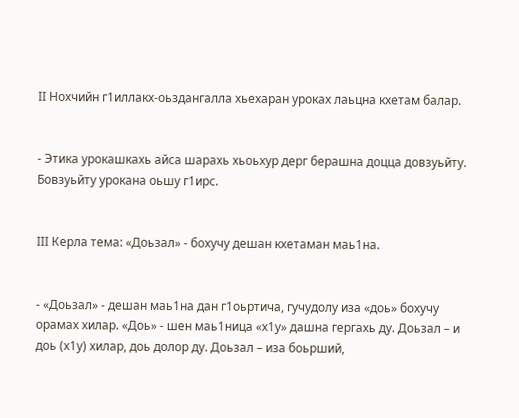II Нохчийн г1иллакх-оьздангалла хьехаран уроках лаьцна кхетам балар.


- Этика урокашкахь айса шарахь хьоьхур дерг берашна доцца довзуьйту. Бовзуьйту урокана оьшу г1ирс.


III Керла тема: «Доьзал» - бохучу дешан кхетаман маь1на.


- «Доьзал» - дешан маь1на дан г1оьртича, гучудолу иза «доь» бохучу орамах хилар. «Доь» - шен маь1ница «х1у» дашна гергахь ду. Доьзал – и доь (х1у) хилар, доь долор ду. Доьзал – иза боьрший,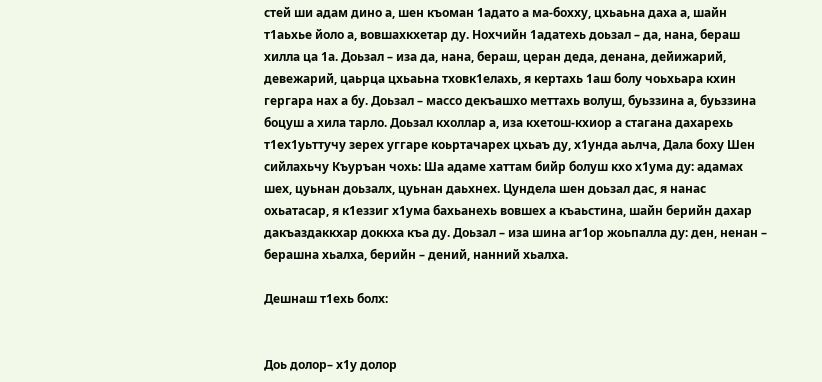стей ши адам дино а, шен къоман 1адато а ма-бохху, цхьаьна даха а, шайн т1аьхье йоло а, вовшахкхетар ду. Нохчийн 1адатехь доьзал – да, нана, бераш хилла ца 1а. Доьзал – иза да, нана, бераш, церан деда, денана, дейижарий, девежарий, цаьрца цхьаьна тховк1елахь, я кертахь 1аш болу чоьхьара кхин гергара нах а бу. Доьзал – массо декъашхо меттахь волуш, буьззина а, буьззина боцуш а хила тарло. Доьзал кхоллар а, иза кхетош-кхиор а стагана дахарехь т1ех1уьттучу зерех уггаре коьртачарех цхьаъ ду, х1унда аьлча, Дала боху Шен сийлахьчу Къуръан чохь: Ша адаме хаттам бийр болуш кхо х1ума ду: адамах шех, цуьнан доьзалх, цуьнан даьхнех. Цундела шен доьзал дас, я нанас охьатасар, я к1еззиг х1ума бахьанехь вовшех а къаьстина, шайн берийн дахар дакъаздаккхар доккха къа ду. Доьзал – иза шина аг1ор жоьпалла ду: ден, ненан – берашна хьалха, берийн – дений, нанний хьалха.

Дешнаш т1ехь болх:


Доь долор– х1у долор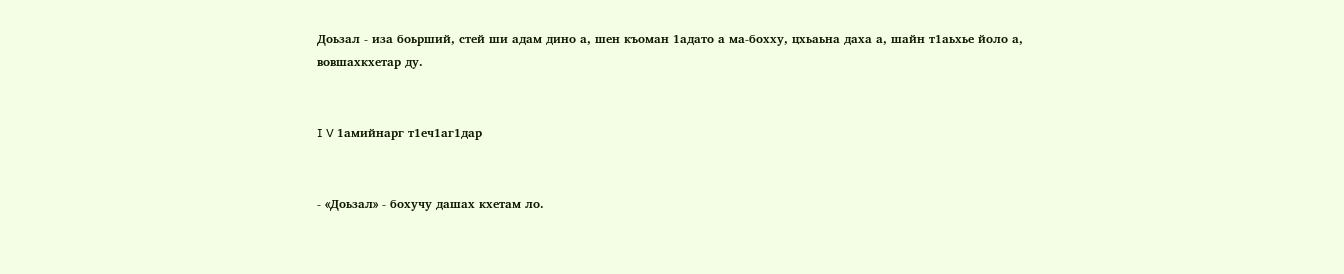Доьзал - иза боьрший, стей ши адам дино а, шен къоман 1адато а ма-бохху, цхьаьна даха а, шайн т1аьхье йоло а, вовшахкхетар ду.


I V 1амийнарг т1еч1аг1дар


- «Доьзал» - бохучу дашах кхетам ло.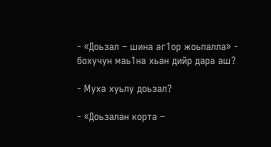- «Доьзал – шина аг1ор жоьпалла» - бохучун маь1на хьан дийр дара аш?

- Муха хуьлу доьзал?

- «Доьзалан корта –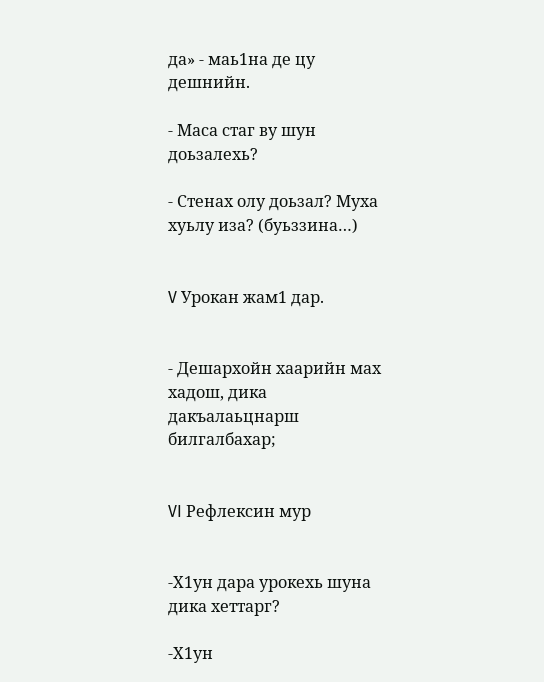да» - маь1на де цу дешнийн.

- Маса стаг ву шун доьзалехь?

- Стенах олу доьзал? Муха хуьлу иза? (буьззина…)


V Урокан жам1 дар.


- Дешархойн хаарийн мах хадош, дика дакъалаьцнарш билгалбахар;


VI Рефлексин мур


-Х1ун дара урокехь шуна дика хеттарг?

-Х1ун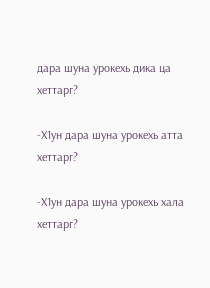дара шуна урокехь дика ца хеттарг?

-Х1ун дара шуна урокехь атта хеттарг?

-Х1ун дара шуна урокехь хала хеттарг?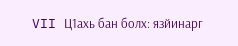VII Ц1ахь бан болх: язйинарг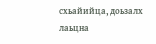схьайийца, доьзалх лаьцна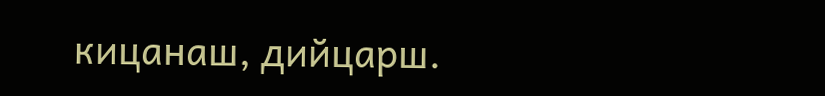кицанаш, дийцарш.